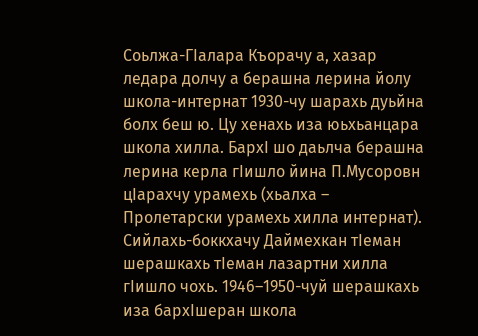Соьлжа-ГIалара Къорачу а, хазар ледара долчу а берашна лерина йолу школа-интернат 1930-чу шарахь дуьйна болх беш ю. Цу хенахь иза юьхьанцара школа хилла. БархI шо даьлча берашна лерина керла гIишло йина П.Мусоровн цIарахчу урамехь (хьалха – Пролетарски урамехь хилла интернат). Сийлахь-боккхачу Даймехкан тIеман шерашкахь тIеман лазартни хилла гIишло чохь. 1946–1950-чуй шерашкахь иза бархIшеран школа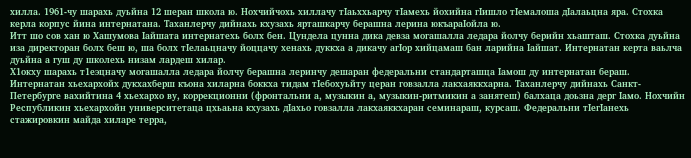хилла. 1961-чу шарахь дуьйна 12 шеран школа ю. Нохчийчохь хиллачу тIаьххьарчу тIамехь йохийна гIишло тIемалоша дIалаьцна яра. Стохка керла корпус йина интернатана. Таханлерчу дийнахь кхузахь ярташкарчу берашна лерина юкъараIойла ю.
Итт шо сов хан ю Хашумова Iайшата интернатехь болх бен. Цундела цунна дика девза могашалла ледара йолчу берийн хьашташ. Стохка дуьйна иза директоран болх беш ю, ша болх тIелаьцначу йоццачу хенахь дуккха а дикачу агIор хийцамаш бан ларийна Iайшат. Интернатан керта ваьлча дуьйна а гуш ду школехь низам лардеш хилар.
Х1окху шарахь т1еэцначу могашалла ледара йолчу берашна леринчу дешаран федеральни стандарташца Iамош ду интернатан бераш.
Интернатан хьехархойх дукхахберш къона хиларна боккха тидам тIебохуьйту церан говзалла лакхаяккхарна. Таханлерчу дийнахь Санкт-Петербурге вахийтина 4 хьехархо ву, коррекционни (фронтальни а, музыкин а, музыкин-ритмикин а занятеш) балхаца доьзна дерг Iамо. Нохчийн Республикин хьехархойн университетаца цхьаьна кхузахь дIахьо говзалла лакхаяккхаран семинараш, курсаш. Федеральни тIегIанехь стажировкин майда хиларе терра,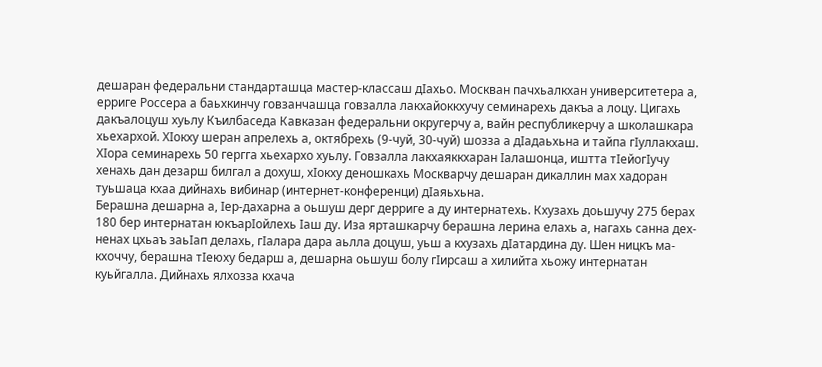дешаран федеральни стандарташца мастер-классаш дIахьо. Москван пачхьалкхан университетера а, ерриге Россера а баьхкинчу говзанчашца говзалла лакхайоккхучу семинарехь дакъа а лоцу. Цигахь дакъалоцуш хуьлу Къилбаседа Кавказан федеральни округерчу а, вайн республикерчу а школашкара хьехархой. ХIокху шеран апрелехь а, октябрехь (9-чуй, 30-чуй) шозза а дIадаьхьна и тайпа гIуллакхаш. ХIора семинарехь 50 гергга хьехархо хуьлу. Говзалла лакхаяккхаран Iалашонца, иштта тIейогIучу хенахь дан дезарш билгал а дохуш, хIокху деношкахь Москварчу дешаран дикаллин мах хадоран туьшаца кхаа дийнахь вибинар (интернет-конференци) дIаяьхьна.
Берашна дешарна а, Iер-дахарна а оьшуш дерг дерриге а ду интернатехь. Кхузахь доьшучу 275 берах 180 бер интернатан юкъарIойлехь Iаш ду. Иза ярташкарчу берашна лерина елахь а, нагахь санна дех-ненах цхьаъ заьIап делахь, гIалара дара аьлла доцуш, уьш а кхузахь дIатардина ду. Шен ницкъ ма-кхоччу, берашна тIеюху бедарш а, дешарна оьшуш болу гIирсаш а хилийта хьожу интернатан куьйгалла. Дийнахь ялхозза кхача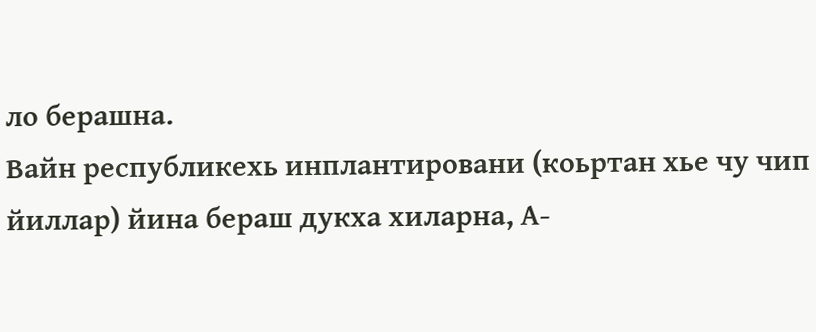ло берашна.
Вайн республикехь инплантировани (коьртан хье чу чип йиллар) йина бераш дукха хиларна, А-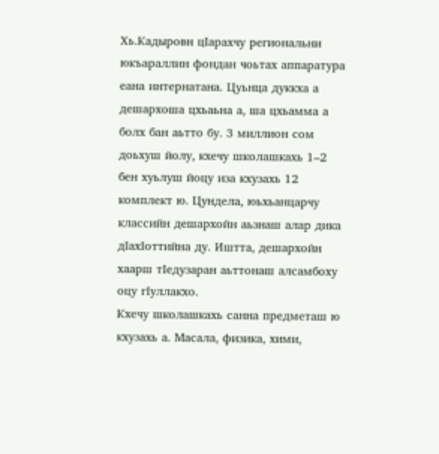Хь.Кадыровн цIарахчу региональни юкъараллин фондан чоьтах аппаратура еана интернатана. Цуьнца дуккха а дешархоша цхьаьна а, ша цхьамма а болх бан аьтто бу. 3 миллион сом доьхуш йолу, кхечу школашкахь 1–2 бен хуьлуш йоцу иза кхузахь 12 комплект ю. Цундела, юьхьанцарчу классийн дешархойн аьзнаш алар дика дIахIоттийна ду. Иштта, дешархойн хаарш тIедузаран аьттонаш алсамбоху оцу гIуллакхо.
Кхечу школашкахь санна предметаш ю кхузахь а. Масала, физика, хими,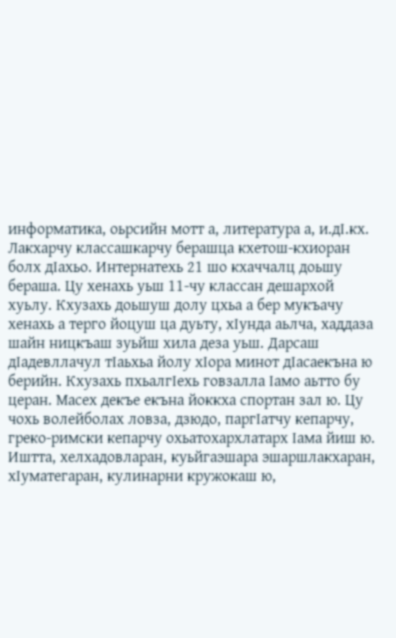информатика, оьрсийн мотт а, литература а, и.дI.кх. Лакхарчу классашкарчу берашца кхетош-кхиоран болх дIахьо. Интернатехь 21 шо кхаччалц доьшу бераша. Цу хенахь уьш 11-чу классан дешархой хуьлу. Кхузахь доьшуш долу цхьа а бер мукъачу хенахь а терго йоцуш ца дуьту, хIунда аьлча, хаддаза шайн ницкъаш зуьйш хила деза уьш. Дарсаш дIадевллачул тIаьхьа йолу хIора минот дIасаекъна ю берийн. Кхузахь пхьалгIехь говзалла Iамо аьтто бу церан. Масех декъе екъна йоккха спортан зал ю. Цу чохь волейболах ловза, дзюдо, паргIатчу кепарчу, греко-римски кепарчу охьатохархлатарх Iама йиш ю. Иштта, хелхадовларан, куьйгаэшара эшаршлакхаран, хIуматегаран, кулинарни кружокаш ю,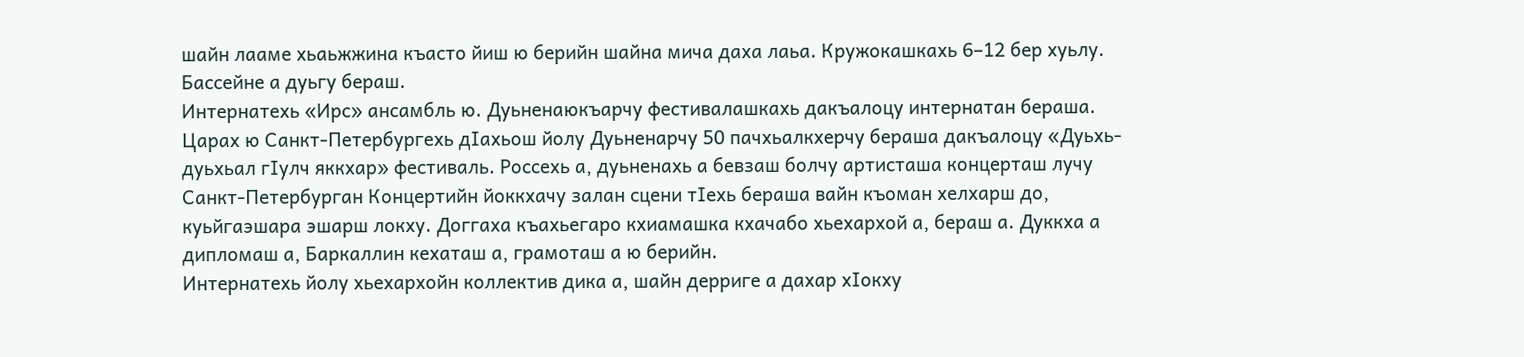шайн лааме хьаьжжина къасто йиш ю берийн шайна мича даха лаьа. Кружокашкахь 6–12 бер хуьлу. Бассейне а дуьгу бераш.
Интернатехь «Ирс» ансамбль ю. Дуьненаюкъарчу фестивалашкахь дакъалоцу интернатан бераша. Царах ю Санкт-Петербургехь дIахьош йолу Дуьненарчу 50 пачхьалкхерчу бераша дакъалоцу «Дуьхь-дуьхьал гIулч яккхар» фестиваль. Россехь а, дуьненахь а бевзаш болчу артисташа концерташ лучу Санкт-Петербурган Концертийн йоккхачу залан сцени тIехь бераша вайн къоман хелхарш до, куьйгаэшара эшарш локху. Доггаха къахьегаро кхиамашка кхачабо хьехархой а, бераш а. Дуккха а дипломаш а, Баркаллин кехаташ а, грамоташ а ю берийн.
Интернатехь йолу хьехархойн коллектив дика а, шайн дерриге а дахар хIокху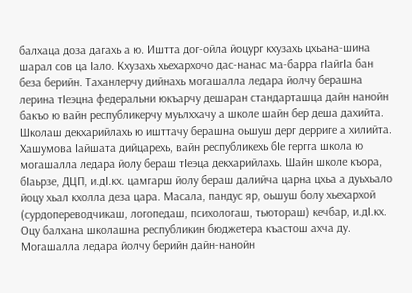балхаца доза дагахь а ю. Иштта дог-ойла йоцург кхузахь цхьана-шина шарал сов ца Iало. Кхузахь хьехархочо дас-нанас ма-барра гIайгIа бан беза берийн. Таханлерчу дийнахь могашалла ледара йолчу берашна лерина тIеэцна федеральни юкъарчу дешаран стандарташца дайн нанойн бакъо ю вайн республикерчу муьлххачу а школе шайн бер деша дахийта. Школаш декхарийлахь ю ишттачу берашна оьшуш дерг дерриге а хилийта. Хашумова Iайшата дийцарехь, вайн республикехь бIе гергга школа ю могашалла ледара йолу бераш тIеэца декхарийлахь. Шайн школе къора, бIаьрзе, ДЦП, и.дI.кх. цамгарш йолу бераш далийча царна цхьа а дуьхьало йоцу хьал кхолла деза цара. Масала, пандус яр, оьшуш болу хьехархой (сурдопереводчикаш, логопедаш, психологаш, тьютораш) кечбар, и.дI.кх. Оцу балхана школашна республикин бюджетера къастош ахча ду. Могашалла ледара йолчу берийн дайн-нанойн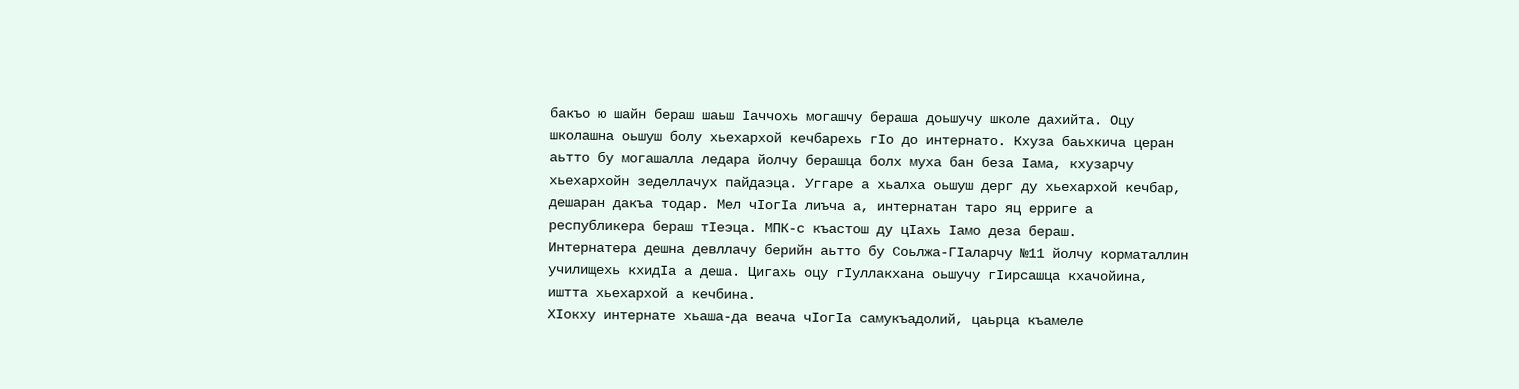бакъо ю шайн бераш шаьш Iаччохь могашчу бераша доьшучу школе дахийта. Оцу школашна оьшуш болу хьехархой кечбарехь гIо до интернато. Кхуза баьхкича церан аьтто бу могашалла ледара йолчу берашца болх муха бан беза Iама, кхузарчу хьехархойн зеделлачух пайдаэца. Уггаре а хьалха оьшуш дерг ду хьехархой кечбар, дешаран дакъа тодар. Мел чIогIа лиъча а, интернатан таро яц ерриге а республикера бераш тIеэца. МПК-с къастош ду цIахь Iамо деза бераш.
Интернатера дешна девллачу берийн аьтто бу Соьлжа-ГIаларчу №11 йолчу корматаллин училищехь кхидIа а деша. Цигахь оцу гIуллакхана оьшучу гIирсашца кхачойина, иштта хьехархой а кечбина.
ХIокху интернате хьаша-да веача чIогIа самукъадолий, цаьрца къамеле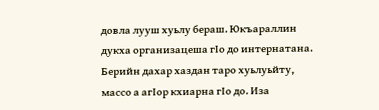довла лууш хуьлу бераш. Юкъараллин дукха организацеша гIо до интернатана. Берийн дахар хаздан таро хуьлуьйту, массо а агIор кхиарна гIо до. Иза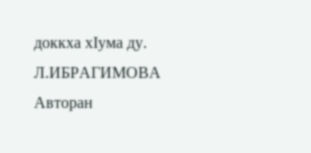доккха хIума ду.
Л.ИБРАГИМОВА
Авторан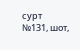сурт
№131, шот,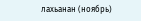лахьанан (ноябрь)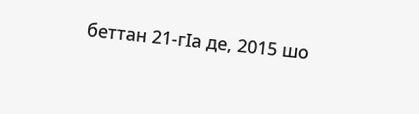беттан 21-гIа де, 2015 шо